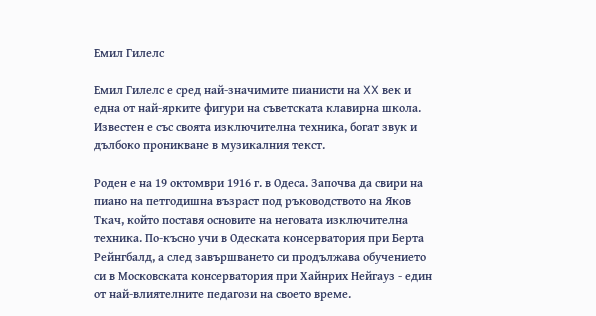Емил Гилелс

Емил Гилелс е сред най-значимите пианисти на XX век и една от най-ярките фигури на съветската клавирна школа. Известен е със своята изключителна техника, богат звук и дълбоко проникване в музикалния текст.

Роден е на 19 октомври 1916 г. в Одеса. Започва да свири на пиано на петгодишна възраст под ръководството на Яков Ткач, който поставя основите на неговата изключителна техника. По-късно учи в Одеската консерватория при Берта Рейнгбалд, а след завършването си продължава обучението си в Московската консерватория при Хайнрих Нейгауз - един от най-влиятелните педагози на своето време.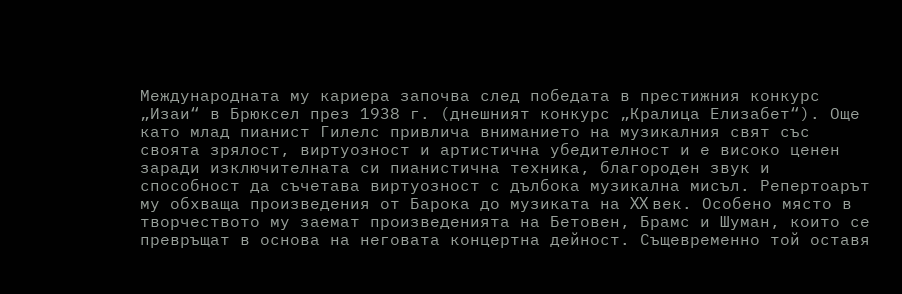Международната му кариера започва след победата в престижния конкурс „Изаи“ в Брюксел през 1938 г. (днешният конкурс „Кралица Елизабет“). Още като млад пианист Гилелс привлича вниманието на музикалния свят със своята зрялост, виртуозност и артистична убедителност и е високо ценен заради изключителната си пианистична техника, благороден звук и способност да съчетава виртуозност с дълбока музикална мисъл. Репертоарът му обхваща произведения от Барока до музиката на XX век. Особено място в творчеството му заемат произведенията на Бетовен, Брамс и Шуман, които се превръщат в основа на неговата концертна дейност. Същевременно той оставя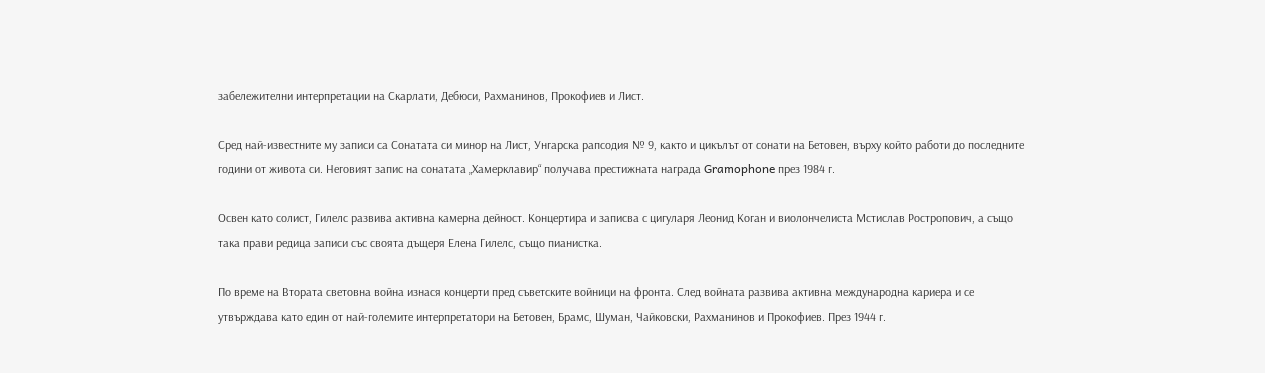забележителни интерпретации на Скарлати, Дебюси, Рахманинов, Прокофиев и Лист.

Сред най-известните му записи са Сонатата си минор на Лист, Унгарска рапсодия № 9, както и цикълът от сонати на Бетовен, върху който работи до последните години от живота си. Неговият запис на сонатата „Хамерклавир“ получава престижната награда Gramophone през 1984 г.

Освен като солист, Гилелс развива активна камерна дейност. Концертира и записва с цигуларя Леонид Коган и виолончелиста Мстислав Ростропович, а също така прави редица записи със своята дъщеря Елена Гилелс, също пианистка.

По време на Втората световна война изнася концерти пред съветските войници на фронта. След войната развива активна международна кариера и се утвърждава като един от най-големите интерпретатори на Бетовен, Брамс, Шуман, Чайковски, Рахманинов и Прокофиев. През 1944 г.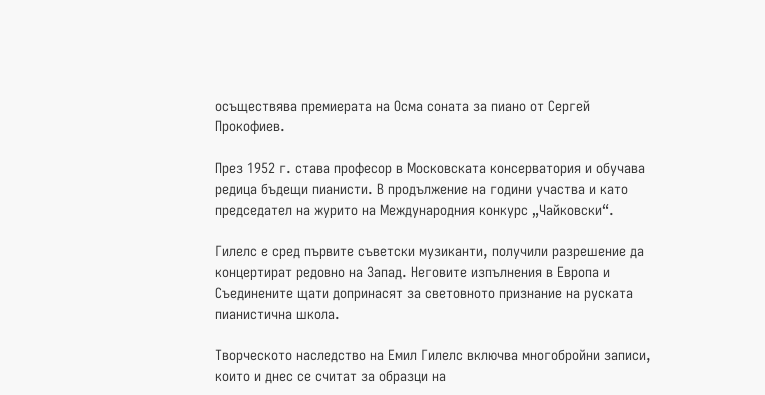осъществява премиерата на Осма соната за пиано от Сергей Прокофиев.

През 1952 г. става професор в Московската консерватория и обучава редица бъдещи пианисти. В продължение на години участва и като председател на журито на Международния конкурс „Чайковски“.

Гилелс е сред първите съветски музиканти, получили разрешение да концертират редовно на Запад. Неговите изпълнения в Европа и Съединените щати допринасят за световното признание на руската пианистична школа.

Творческото наследство на Емил Гилелс включва многобройни записи, които и днес се считат за образци на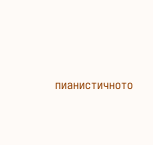пианистичното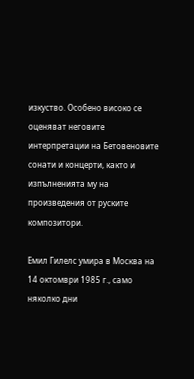изкуство. Особено високо се оценяват неговите интерпретации на Бетовеновите сонати и концерти, както и изпълненията му на произведения от руските композитори.

Емил Гилелс умира в Москва на 14 октомври 1985 г., само няколко дни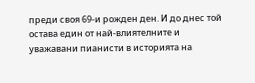преди своя 69-и рожден ден. И до днес той остава един от най-влиятелните и уважавани пианисти в историята на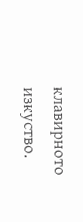клавирното изкуство.